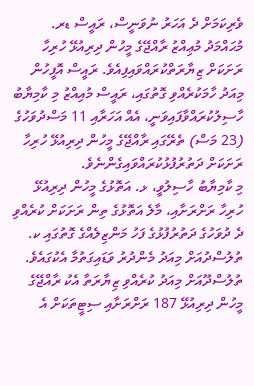ވެރިކަމަށް ދެ އަހަރު ނުވަނީސް، ރައީސް ޑރ. މުޙައްމަދު މުޢިއްޒު ރާއްޖޭގެ މީހުން ދިރިއުޅޭ ހުރިހާ ރަށަކަށް ޒިޔާރަތްކުރައްވައިފިއެވެ. ރައީސް އޮފީހުން މިއަދު ހާމަކުރެއްވި ގޮތުގައި، ރައީސް މުއިއްޒު މި ކާމިޔާބު ހާސިލުކުރައްވާފައިވަނީ، އެއް އަހަރާއި 11 މަސްދުވަހުގެ (23 މަސް) ތެރޭގައި ރާއްޖޭގެ މީހުން ދިރިއުޅޭ ހުރިހާ ރަށަކަށް ދަތުރުފުޅުކުރައްވައިގެންނެވެ.
މި ކާމިޔާބު ހާސިލުވީ، ޅ. އަތޮޅުގެ މީހުން ދިރިއުޅޭ ހުރިހާ ރަށްރަށާއި، މާލެ އަތޮޅުގެ ތިން ރަށަކަށް ކުރެއްވި ދެ ދުވަހުގެ ދަތުރުފުޅުގެ ފަހު މަންޒިލެއްގެ ގޮތުގައި ކ. ތުލުސްދުއަށް މިއަދު މެންދުރު ވަޑައިގަތުމާ އެކުގައެވެ. ތުލުސްދޫއަށް މިއަދު ކުރެއްވި ޒިޔާރަތާ އެކު ރާއްޖޭގެ މީހުން ދިރިއުޅޭ 187 ރަށްރަށާއި ސިޓީތަކަށް އެ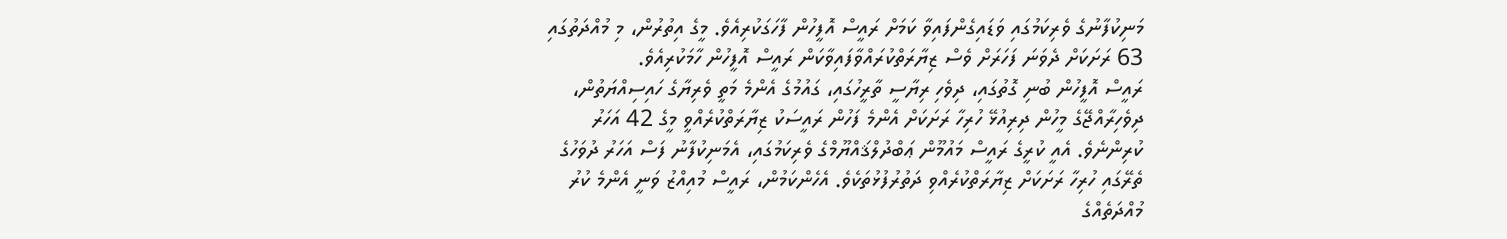މަނިކުފާނުގެ ވެރިކަމުގައި ވަޑައިގެންފައިވާ ކަމަށް ރައީސް އޮފީހުން ފާހަގަކުރިއެވެ. މީގެ އިތުރުން، މި މުއްދަތުގައި 63 ރަށަކަށް ދެވަނަ ފަހަރަށް ވެސް ޒިޔާރަތްކުރައްވާފައިވާކަން ރައީސް އޮފީހުން ހާމަކުރިއެވެ.
ރައީސް އޮފީހުން ބުނި ގޮތުގައި، ދިވެހި ރިޔާސީ ތާރީހުގައި، ގައުމުގެ އެންމެ މަތީ ވެރިޔާގެ ހައިސިއްޔަތުން، ދިވެހިރާއްޖޭގެ މީހުން ދިރިއުޅޭ ހުރިހާ ރަށަކަށް އެންމެ ފަހުން ރައީސަކު ޒިޔާރަތްކުރެއްވީ މީގެ 42 އަހަރު ކުރިންނެވެ. އެއީ ކުރީގެ ރައީސް މައުމޫން ޢަބްދުލްޤައްޔޫމްގެ ވެރިކަމުގައި، އެމަނިކުފާނު ފަސް އަހަރު ދުވަހުގެ ތެރޭގައި ހުރިހާ ރަށަކަށް ޒިޔާރަތްކުރެއްވި ދަތުރުފުޅުތަކެވެ. އެހެންކަމުން، ރައީސް މުއިއްޒު ވަނީ އެންމެ ކުރު މުއްދަތެއްގެ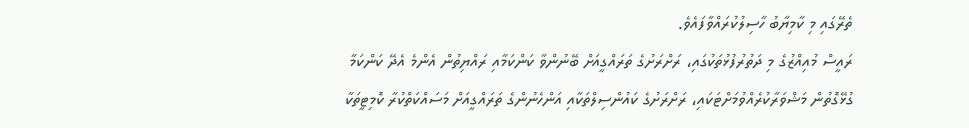ތެރޭގައި މި ކާމިޔާބު ހާސިލުކުރައްވާފައެވެ.
ރައީސް މުއިއްޒުގެ މި ދަތުރުފުޅުތަކުގައި، ރަށްރަށުގެ ތަރައްގީއަށް ބޭނުންވާ ކަންކަމާއި ރައްޔިތުން އެންމެ އެދޭ ކަންކަމާ ގުޅޭގޮތުން މަޝްވަރާކުރެއްވުމަށްޓަކައި، ރަށްރަށުގެ ކައުންސިލްތަކާއި އަންހެނުންގެ ތަރައްގީއަށް މަސައްކަތްކުރާ ކޮމިޓީތަކާ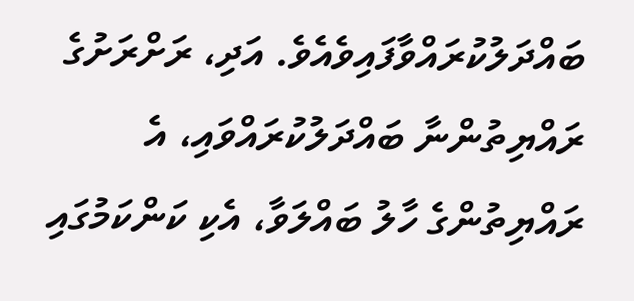ބައްދަލުކުރައްވާފައިވެއެވެ. އަދި، ރަށްރަށުގެ ރައްޔިތުންނާ ބައްދަލުކުރައްވައި، އެ ރައްޔިތުންގެ ހާލު ބައްލަވާ، އެކި ކަންކަމުގައި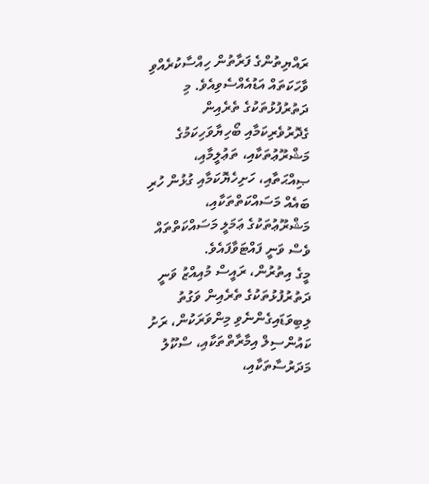ރައްޔިތުންގެ ފަރާތުން ހިއްސާކުރެއްވި ވާހަކަތައް އަޑުއެއްސެވިއެވެ. މި ދަތުރުފުޅުތަކުގެ ތެރެއިން ގެދޮރުވެރިކަމާއި ބޯހިޔާވަހިކަމުގެ މަޝްރޫޢުތަކާއި، ތަޢުލީމާއި، ޞިއްޙަތާއި، ހަށިހެޔޮކަމާއި ގުޅުން ހުރި ބައެއް މަސައްކަތްތަކާއި، މަޝްރޫޢުތަކުގެ ޢަމަލީ މަސައްކަތްތައް ވެސް ވަނީ ފައްޓަވާފައެވެ.
މީގެ އިތުރުން، ރައީސް މުއިއްޒު ވަނީ ދަތުރުފުޅުތަކުގެ ތެރެއިން ވަގުތު ލިބިވަޑައިގެންނެވި މިންވަރަކުން، ރަށު ކައުންސިލް އިމާރާތްތަކާއި، ސްކޫލު މަދަރުސާތަކާއި،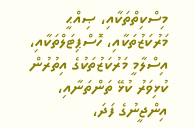މިސްކިތްތަކާއި، ޞިއްޙީ މަރުކަޒުތަކާއި، ހޮސްޕިޓަލްތަކާއި، އިސްލާމީ މަރުކަޒުތަކުގެ އިތުރުން ކުޅިވަރު ކުޅޭ ތަންތަނާއި، އިންޖީނުގެ ފަދަ،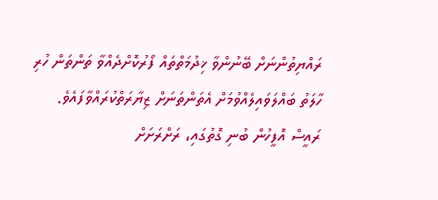ރައްޔިތުންނަށް ބޭނުންވާ ޚިދުމަތްތައް ފޯރުކޮށްދެއްވާ ތަންތަން ހުރި ހާލަތު ބައްލަވައިލެއްވުމަށް އެތަންތަނަށް ޒިޔާރަތްކުރައްވާފައެވެ. ރައީސް އޮފީހުން ބުނި ގޮތުގައި، ރަށްރަށަށް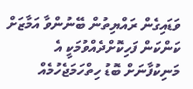ވަޑައިގެން ރައްޔިތުން ބޭނުންވާ އަމާޒަށް ކަންކަން ފަހިކޮށްދެއްވުމަކީ އެ މަނިކުފާނަށް ބޮޑު ހިތްހަމަޖެހުމެއް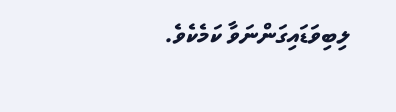ލިބިވަޑައިގަންނަވާ ކަމެކެވެ.